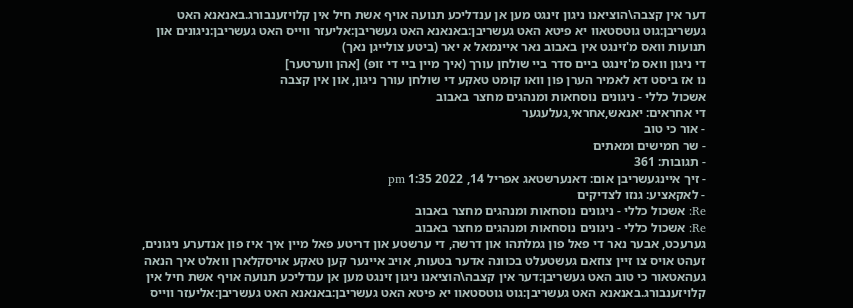דער אין קצבה\הוציאנו ניגון זינגט מען אן ענדליכע תנועה אויף אשת חיל אין קלויזענבורג.באנאנא האט געשריבן:גוט גוטסטאוו יא פיטא האט געשריבן:באנאנא האט געשריבן:אליעזר ווייס האט געשריבן:ניגונים און תנועות וואס מ'זינגט אין באבוב נאר איינמאל א יאר (ביטע צולייגן נאך)
די ניגון וואס מ'זינגט ביים סדר ביי שולחן עורך (איך מיין ביי די זופּ) [אהן ווערטער]
נו אז ביסט דא לאמיר הערן פון וואו קומט טאקע די שולחן עורך ניגון, און אין קצבה
אשכול כללי - ניגונים נוסחאות ומנהגים מחצר באבוב
די אחראים: יאנאש,אחראי,געלעגער
- אור כי טוב
- שר חמישים ומאתים
- תגובות: 361
- זיך איינגעשריבן אום: דאנערשטאג אפריל 14, 2022 1:35 pm
- לאקאציע: גנזו לצדיקים
Re: אשכול כללי - ניגונים נוסחאות ומנהגים מחצר באבוב
Re: אשכול כללי - ניגונים נוסחאות ומנהגים מחצר באבוב
גערעכט, אבער נאר די פאל פון גמלתהו און דרשה, די ערשטע און דריטע פאל מיין איך איז פון אנדערע ניגונים, זעהט אויס צו זיין צוזאם געשטעלט בכוונה אדער בטעות, אויב איינער קען טאקע אויסקלארן וואלט איך הנאה געהאטאור כי טוב האט געשריבן:דער אין קצבה\הוציאנו ניגון זינגט מען אן ענדליכע תנועה אויף אשת חיל אין קלויזענבורג.באנאנא האט געשריבן:גוט גוטסטאוו יא פיטא האט געשריבן:באנאנא האט געשריבן:אליעזר ווייס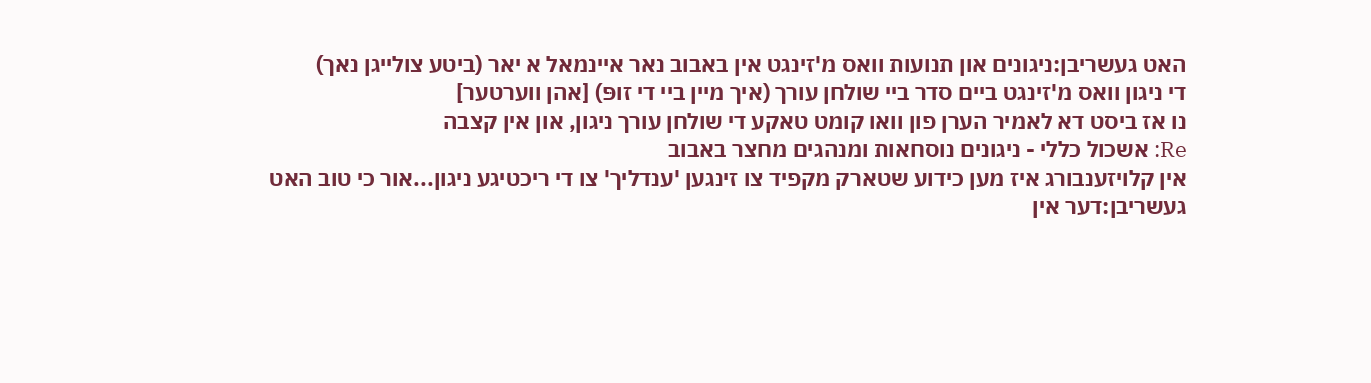האט געשריבן:ניגונים און תנועות וואס מ'זינגט אין באבוב נאר איינמאל א יאר (ביטע צולייגן נאך)
די ניגון וואס מ'זינגט ביים סדר ביי שולחן עורך (איך מיין ביי די זופּ) [אהן ווערטער]
נו אז ביסט דא לאמיר הערן פון וואו קומט טאקע די שולחן עורך ניגון, און אין קצבה
Re: אשכול כללי - ניגונים נוסחאות ומנהגים מחצר באבוב
אין קלויזענבורג איז מען כידוע שטארק מקפיד צו זינגען 'ענדליך' צו די ריכטיגע ניגון...אור כי טוב האט געשריבן:דער אין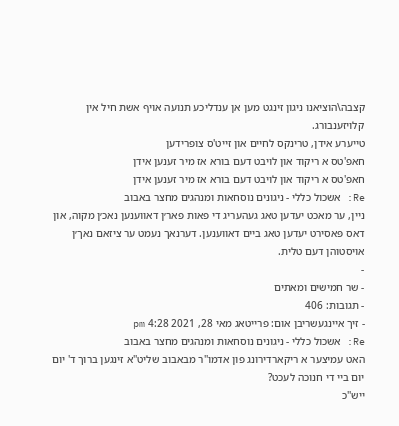קצבה\הוציאנו ניגון זינגט מען אן ענדליכע תנועה אויף אשת חיל אין קלויזענבורג.
טייערע אידן, טרינקס לחיים און זייט'ס צופרידען
חאפ'טס א ריקוד און לויבט דעם בורא אז מיר זענען אידן
חאפ'טס א ריקוד און לויבט דעם בורא אז מיר זענען אידן
Re: אשכול כללי - ניגונים נוסחאות ומנהגים מחצר באבוב
ניין, ער מאכט יעדען טאג געהעריג די פאות פאר׳ן דאווענען נאכ׳ן מקוה, און דאס פּאסירט יעדען טאג ביים דאווענען. דערנאך נעמט ער ציזאם נאך׳ן אויסטוהן דעם טלית.
-
- שר חמישים ומאתים
- תגובות: 406
- זיך איינגעשריבן אום: פרייטאג מאי 28, 2021 4:28 pm
Re: אשכול כללי - ניגונים נוסחאות ומנהגים מחצר באבוב
האט עמיצער א ריקארדירונג פון אדמו''ר מבאבוב שליט''א זינגען ברוך ד' יום יום ביי די חנוכה לעכט?
ייש''כ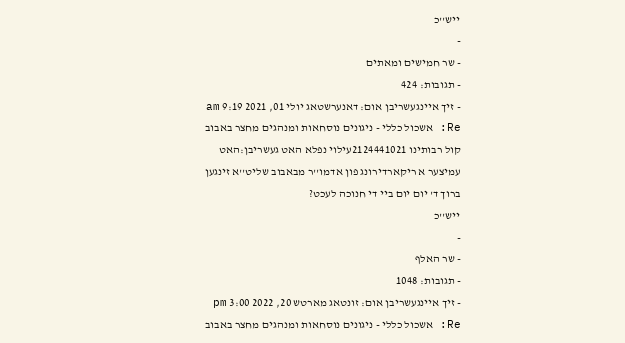ייש''כ
-
- שר חמישים ומאתים
- תגובות: 424
- זיך איינגעשריבן אום: דאנערשטאג יולי 01, 2021 9:19 am
Re: אשכול כללי - ניגונים נוסחאות ומנהגים מחצר באבוב
קול רבותינו 2124441021עילוי נפלא האט געשריבן:האט עמיצער א ריקארדירונג פון אדמו''ר מבאבוב שליט''א זינגען ברוך ד' יום יום ביי די חנוכה לעכט?
ייש''כ
-
- שר האלף
- תגובות: 1048
- זיך איינגעשריבן אום: זונטאג מארטש 20, 2022 3:00 pm
Re: אשכול כללי - ניגונים נוסחאות ומנהגים מחצר באבוב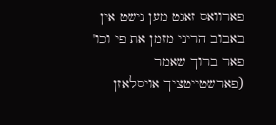פארוואס זאגט מען נישט אין באבוב הריני מזמן את פי וכו' פאר ברוך שאמר (פארשטייטציך אויסלאזן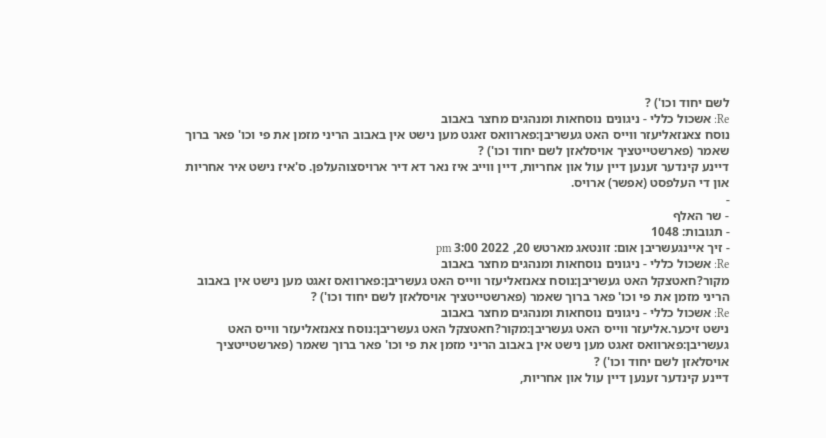לשם יחוד וכו') ?
Re: אשכול כללי - ניגונים נוסחאות ומנהגים מחצר באבוב
נוסח צאנזאליעזר ווייס האט געשריבן:פארוואס זאגט מען נישט אין באבוב הריני מזמן את פי וכו' פאר ברוך שאמר (פארשטייטציך אויסלאזן לשם יחוד וכו') ?
דיינע קינדער זענען דיין עול און אחריות, דיין ווייב איז נאר דא דיר ארויסצוהעלפן. ס'איז נישט איר אחריות און די העלפסט (אפשר) ארויס.
-
- שר האלף
- תגובות: 1048
- זיך איינגעשריבן אום: זונטאג מארטש 20, 2022 3:00 pm
Re: אשכול כללי - ניגונים נוסחאות ומנהגים מחצר באבוב
מקור?חאטצקל האט געשריבן:נוסח צאנזאליעזר ווייס האט געשריבן:פארוואס זאגט מען נישט אין באבוב הריני מזמן את פי וכו' פאר ברוך שאמר (פארשטייטציך אויסלאזן לשם יחוד וכו') ?
Re: אשכול כללי - ניגונים נוסחאות ומנהגים מחצר באבוב
נישט זיכער.אליעזר ווייס האט געשריבן:מקור?חאטצקל האט געשריבן:נוסח צאנזאליעזר ווייס האט געשריבן:פארוואס זאגט מען נישט אין באבוב הריני מזמן את פי וכו' פאר ברוך שאמר (פארשטייטציך אויסלאזן לשם יחוד וכו') ?
דיינע קינדער זענען דיין עול און אחריות,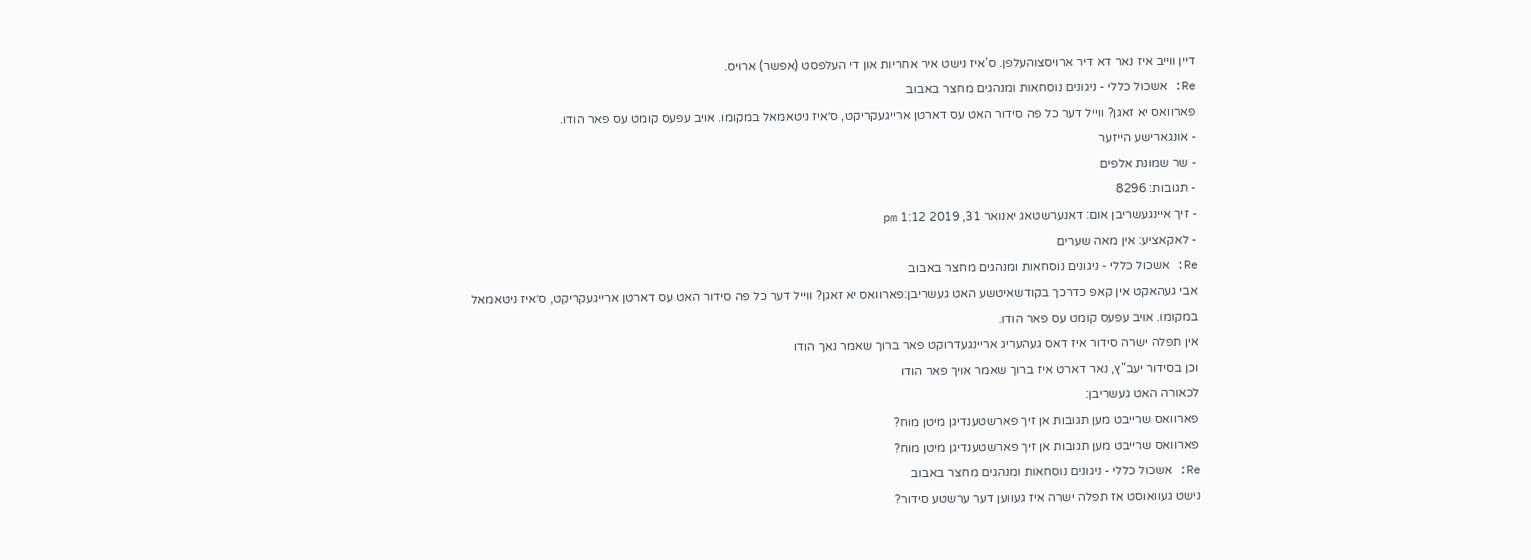דיין ווייב איז נאר דא דיר ארויסצוהעלפן. ס'איז נישט איר אחריות און די העלפסט (אפשר) ארויס.
Re: אשכול כללי - ניגונים נוסחאות ומנהגים מחצר באבוב
פארוואס יא זאגן? ווייל דער כל פה סידור האט עס דארטן ארייגעקריקט, ס׳איז ניטאמאל במקומו. אויב עפעס קומט עס פאר הודו.
- אונגארישע הייזער
- שר שמונת אלפים
- תגובות: 8296
- זיך איינגעשריבן אום: דאנערשטאג יאנואר 31, 2019 1:12 pm
- לאקאציע: אין מאה שערים
Re: אשכול כללי - ניגונים נוסחאות ומנהגים מחצר באבוב
אבי געהאקט אין קאפ כדרכך בקודשאיטשע האט געשריבן:פארוואס יא זאגן? ווייל דער כל פה סידור האט עס דארטן ארייגעקריקט, ס׳איז ניטאמאל במקומו. אויב עפעס קומט עס פאר הודו.
אין תפלה ישרה סידור איז דאס געהעריג אריינגעדרוקט פאר ברוך שאמר נאך הודו
וכן בסידור יעב"ץ, נאר דארט איז ברוך שאמר אויך פאר הודו
לכאורה האט געשריבן:
פארוואס שרייבט מען תגובות אן זיך פארשטענדיגן מיטן מוח?
פארוואס שרייבט מען תגובות אן זיך פארשטענדיגן מיטן מוח?
Re: אשכול כללי - ניגונים נוסחאות ומנהגים מחצר באבוב
נישט געוואוסט אז תפלה ישרה איז געווען דער ערשטע סידור?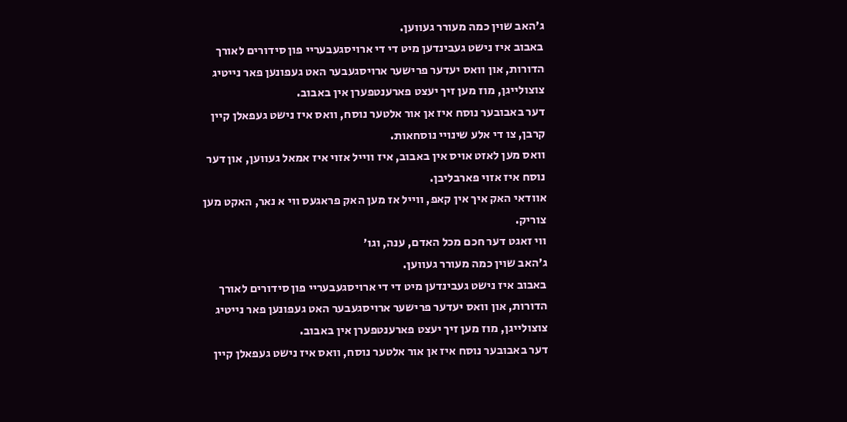ג׳האב שוין כמה מעורר געווען.
באבוב איז נישט געבינדען מיט די די ארויסגעבעריי פון סידורים לאורך הדורות, און וואס יעדער פרישער ארויסגעבער האט געפונען פאר נייטיג צוצולייגן, מוז מען זיך יעצט פארענטפערן אין באבוב.
דער באבובער נוסח איז אן אור אלטער נוסח, וואס איז נישט געפאלן קיין קרבן, צו די אלע שינויי נוסחאות.
וואס מען לאזט אויס אין באבוב, איז ווייל אזוי איז אמאל געווען, און דער נוסח איז אזוי פארבליבן.
אוודאי האק איך אין קאפ, ווייל אז מען האק פראגעס ווי א נאר, האקט מען צוריק.
ווי זאגט דער חכם מכל האדם, ענה, וגו׳
ג׳האב שוין כמה מעורר געווען.
באבוב איז נישט געבינדען מיט די די ארויסגעבעריי פון סידורים לאורך הדורות, און וואס יעדער פרישער ארויסגעבער האט געפונען פאר נייטיג צוצולייגן, מוז מען זיך יעצט פארענטפערן אין באבוב.
דער באבובער נוסח איז אן אור אלטער נוסח, וואס איז נישט געפאלן קיין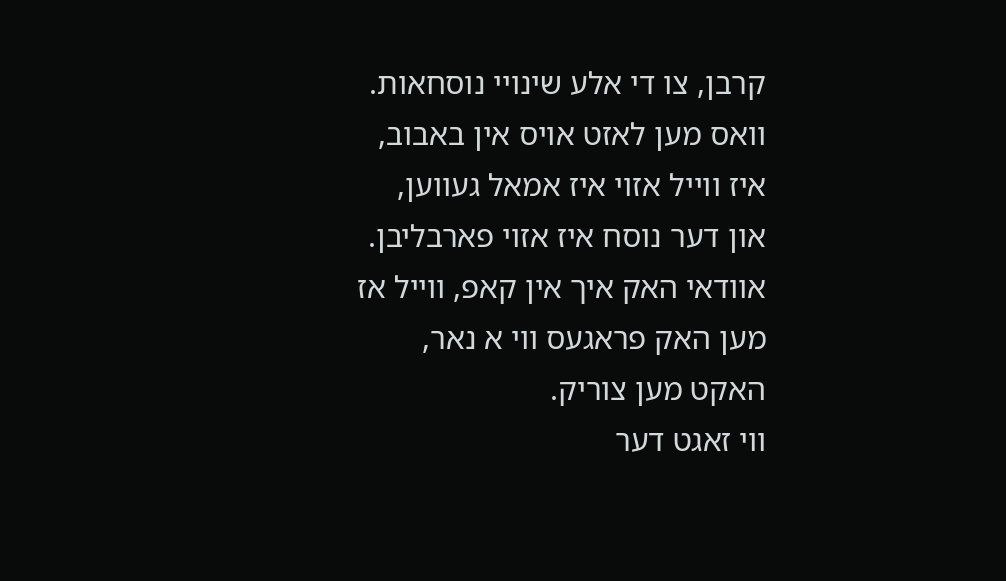קרבן, צו די אלע שינויי נוסחאות.
וואס מען לאזט אויס אין באבוב, איז ווייל אזוי איז אמאל געווען, און דער נוסח איז אזוי פארבליבן.
אוודאי האק איך אין קאפ, ווייל אז מען האק פראגעס ווי א נאר, האקט מען צוריק.
ווי זאגט דער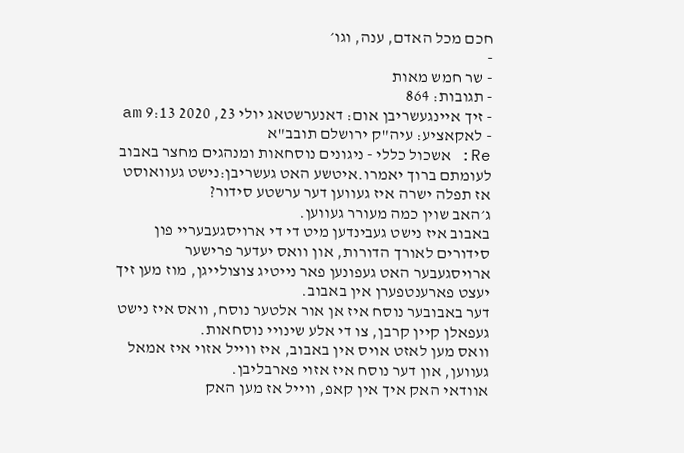חכם מכל האדם, ענה, וגו׳
-
- שר חמש מאות
- תגובות: 864
- זיך איינגעשריבן אום: דאנערשטאג יולי 23, 2020 9:13 am
- לאקאציע: עיה"ק ירושלם תובב"א
Re: אשכול כללי - ניגונים נוסחאות ומנהגים מחצר באבוב
לעומתם ברוך יאמרו.איטשע האט געשריבן:נישט געוואוסט אז תפלה ישרה איז געווען דער ערשטע סידור?
ג׳האב שוין כמה מעורר געווען.
באבוב איז נישט געבינדען מיט די די ארויסגעבעריי פון סידורים לאורך הדורות, און וואס יעדער פרישער ארויסגעבער האט געפונען פאר נייטיג צוצולייגן, מוז מען זיך יעצט פארענטפערן אין באבוב.
דער באבובער נוסח איז אן אור אלטער נוסח, וואס איז נישט געפאלן קיין קרבן, צו די אלע שינויי נוסחאות.
וואס מען לאזט אויס אין באבוב, איז ווייל אזוי איז אמאל געווען, און דער נוסח איז אזוי פארבליבן.
אוודאי האק איך אין קאפ, ווייל אז מען האק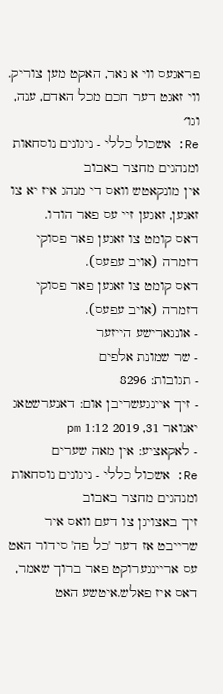פראגעס ווי א נאר, האקט מען צוריק.
ווי זאגט דער חכם מכל האדם, ענה, וגו׳
Re: אשכול כללי - ניגונים נוסחאות ומנהגים מחצר באבוב
אין מונקאטש וואס די מנהג איז יא צו זאגען, זאגען זיי עס פאר הודו.
דאס קומט צו זאגען פאר פסוקי דזמרה (אויב עפעס).
דאס קומט צו זאגען פאר פסוקי דזמרה (אויב עפעס).
- אונגארישע הייזער
- שר שמונת אלפים
- תגובות: 8296
- זיך איינגעשריבן אום: דאנערשטאג יאנואר 31, 2019 1:12 pm
- לאקאציע: אין מאה שערים
Re: אשכול כללי - ניגונים נוסחאות ומנהגים מחצר באבוב
זיך באצויגן צו דעם וואס איר שרייבט אז דער 'כל פה' סידור האט עס אריינגערוקט פאר ברוך שאמר, דאס איז פאלש.איטשע האט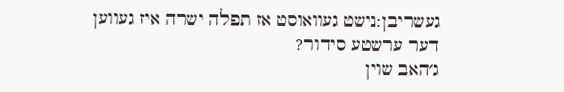געשריבן:נישט געוואוסט אז תפלה ישרה איז געווען דער ערשטע סידור?
ג׳האב שוין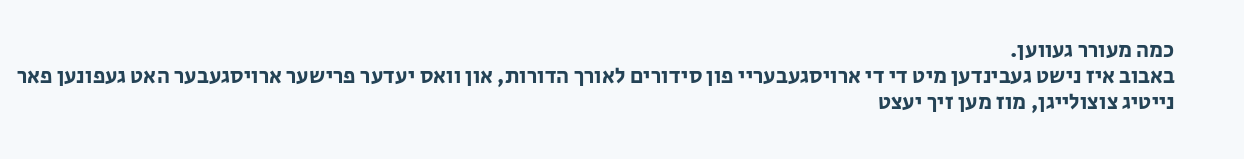כמה מעורר געווען.
באבוב איז נישט געבינדען מיט די די ארויסגעבעריי פון סידורים לאורך הדורות, און וואס יעדער פרישער ארויסגעבער האט געפונען פאר נייטיג צוצולייגן, מוז מען זיך יעצט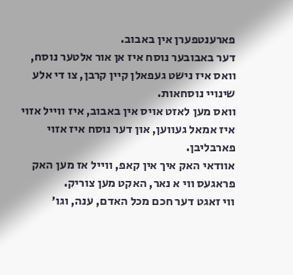פארענטפערן אין באבוב.
דער באבובער נוסח איז אן אור אלטער נוסח, וואס איז נישט געפאלן קיין קרבן, צו די אלע שינויי נוסחאות.
וואס מען לאזט אויס אין באבוב, איז ווייל אזוי איז אמאל געווען, און דער נוסח איז אזוי פארבליבן.
אוודאי האק איך אין קאפ, ווייל אז מען האק פראגעס ווי א נאר, האקט מען צוריק.
ווי זאגט דער חכם מכל האדם, ענה, וגו׳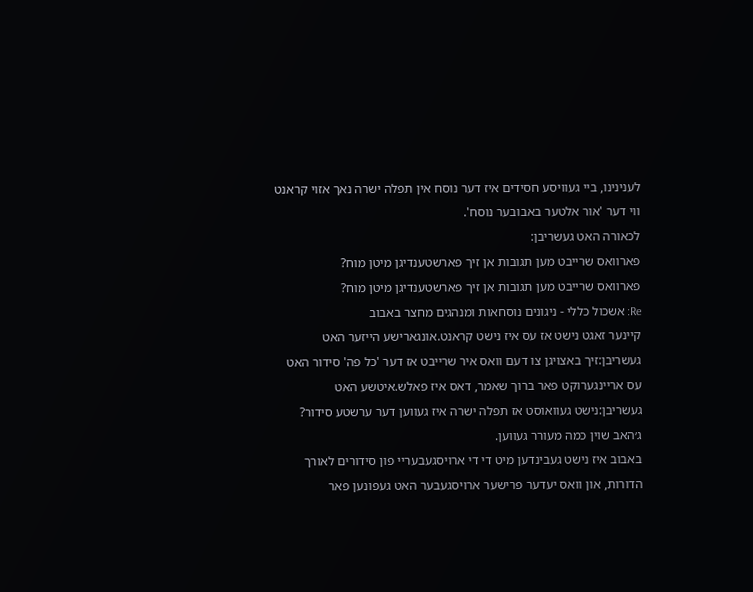לענינינו, ביי געוויסע חסידים איז דער נוסח אין תפלה ישרה נאך אזוי קראנט ווי דער 'אור אלטער באבובער נוסח'.
לכאורה האט געשריבן:
פארוואס שרייבט מען תגובות אן זיך פארשטענדיגן מיטן מוח?
פארוואס שרייבט מען תגובות אן זיך פארשטענדיגן מיטן מוח?
Re: אשכול כללי - ניגונים נוסחאות ומנהגים מחצר באבוב
קיינער זאגט נישט אז עס איז נישט קראנט.אונגארישע הייזער האט געשריבן:זיך באצויגן צו דעם וואס איר שרייבט אז דער 'כל פה' סידור האט עס אריינגערוקט פאר ברוך שאמר, דאס איז פאלש.איטשע האט געשריבן:נישט געוואוסט אז תפלה ישרה איז געווען דער ערשטע סידור?
ג׳האב שוין כמה מעורר געווען.
באבוב איז נישט געבינדען מיט די די ארויסגעבעריי פון סידורים לאורך הדורות, און וואס יעדער פרישער ארויסגעבער האט געפונען פאר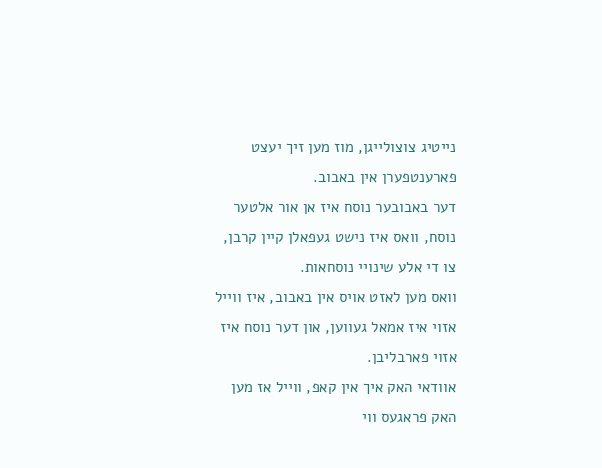נייטיג צוצולייגן, מוז מען זיך יעצט פארענטפערן אין באבוב.
דער באבובער נוסח איז אן אור אלטער נוסח, וואס איז נישט געפאלן קיין קרבן, צו די אלע שינויי נוסחאות.
וואס מען לאזט אויס אין באבוב, איז ווייל אזוי איז אמאל געווען, און דער נוסח איז אזוי פארבליבן.
אוודאי האק איך אין קאפ, ווייל אז מען האק פראגעס ווי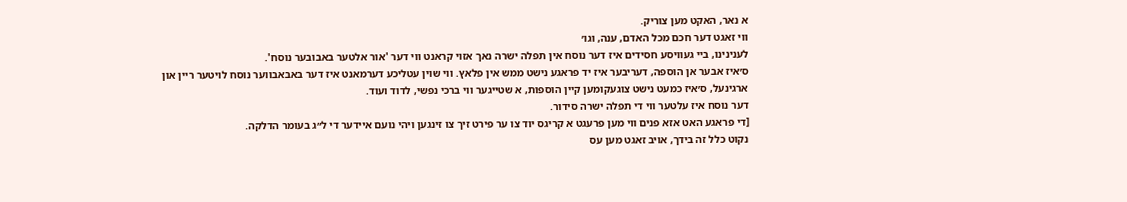א נאר, האקט מען צוריק.
ווי זאגט דער חכם מכל האדם, ענה, וגו׳
לענינינו, ביי געוויסע חסידים איז דער נוסח אין תפלה ישרה נאך אזוי קראנט ווי דער 'אור אלטער באבובער נוסח'.
ס׳איז אבער אן הוספה, דעריבער איז יד פראגע נישט ממש אין פלאץ. ווי שוין עטליכע דערמאנט איז דער באבאבווער נוסח לויטער ריין און ארגינעל, ס׳איז כמעט נישט צוגעקומען קיין הוספות, א שטייגער ווי ברכי נפשי, לדוד ועוד.
דער נוסח איז עלטער ווי די תפלה ישרה סידור.
[די פראגע האט אזא פנים ווי מען פרעגט א קריגס יוד צו ער פירט זיך צו זינגען ויהי נועם איידער די ל״ג בעומר הדלקה.
נקוט כלל זה בידך, אויב זאגט מען עס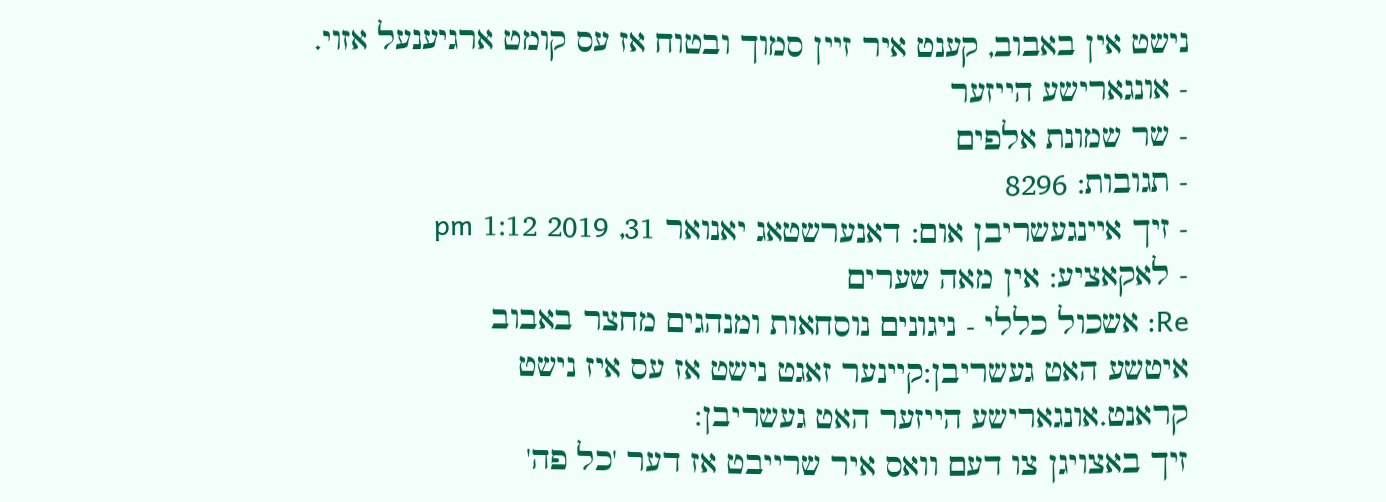נישט אין באבוב, קענט איר זיין סמוך ובטוח אז עס קומט ארגיענעל אזוי.
- אונגארישע הייזער
- שר שמונת אלפים
- תגובות: 8296
- זיך איינגעשריבן אום: דאנערשטאג יאנואר 31, 2019 1:12 pm
- לאקאציע: אין מאה שערים
Re: אשכול כללי - ניגונים נוסחאות ומנהגים מחצר באבוב
איטשע האט געשריבן:קיינער זאגט נישט אז עס איז נישט קראנט.אונגארישע הייזער האט געשריבן:
זיך באצויגן צו דעם וואס איר שרייבט אז דער 'כל פה'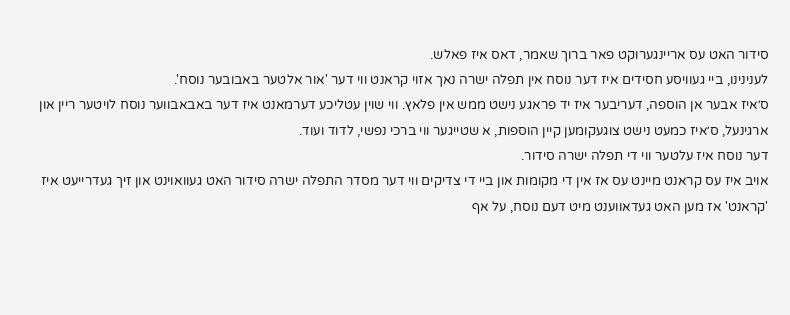סידור האט עס אריינגערוקט פאר ברוך שאמר, דאס איז פאלש.
לענינינו, ביי געוויסע חסידים איז דער נוסח אין תפלה ישרה נאך אזוי קראנט ווי דער 'אור אלטער באבובער נוסח'.
ס׳איז אבער אן הוספה, דעריבער איז יד פראגע נישט ממש אין פלאץ. ווי שוין עטליכע דערמאנט איז דער באבאבווער נוסח לויטער ריין און ארגינעל, ס׳איז כמעט נישט צוגעקומען קיין הוספות, א שטייגער ווי ברכי נפשי, לדוד ועוד.
דער נוסח איז עלטער ווי די תפלה ישרה סידור.
אויב איז עס קראנט מיינט עס אז אין די מקומות און ביי די צדיקים ווי דער מסדר התפלה ישרה סידור האט געוואוינט און זיך געדרייעט איז 'קראנט' אז מען האט געדאווענט מיט דעם נוסח, על אף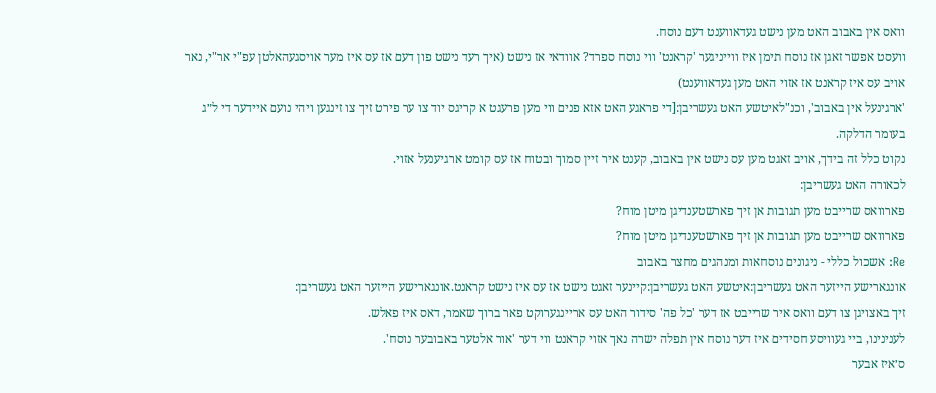וואס אין באבוב האט מען נישט געדאווענט דעם נוסח.
וועסט אפשר זאגן אז נוסח תימן איז ווייניגער 'קראנט' ווי נוסח ספרד? אוודאי אז נישט (איך רעד נישט פון דעם אז עס איז מער אויסגעהאלטן עפ"י אר"י, נאר אויב עס איז קראנט אז אזוי האט מען געדאווענט)
'ארגינעל אין באבוב', וכנ"לאיטשע האט געשריבן:[די פראגע האט אזא פנים ווי מען פרעגט א קריגס יוד צו ער פירט זיך צו זינגען ויהי נועם איידער די ל״ג בעומר הדלקה.
נקוט כלל זה בידך, אויב זאגט מען עס נישט אין באבוב, קענט איר זיין סמוך ובטוח אז עס קומט ארגיענעל אזוי.
לכאורה האט געשריבן:
פארוואס שרייבט מען תגובות אן זיך פארשטענדיגן מיטן מוח?
פארוואס שרייבט מען תגובות אן זיך פארשטענדיגן מיטן מוח?
Re: אשכול כללי - ניגונים נוסחאות ומנהגים מחצר באבוב
אונגארישע הייזער האט געשריבן:איטשע האט געשריבן:קיינער זאגט נישט אז עס איז נישט קראנט.אונגארישע הייזער האט געשריבן:
זיך באצויגן צו דעם וואס איר שרייבט אז דער 'כל פה' סידור האט עס אריינגערוקט פאר ברוך שאמר, דאס איז פאלש.
לענינינו, ביי געוויסע חסידים איז דער נוסח אין תפלה ישרה נאך אזוי קראנט ווי דער 'אור אלטער באבובער נוסח'.
ס׳איז אבער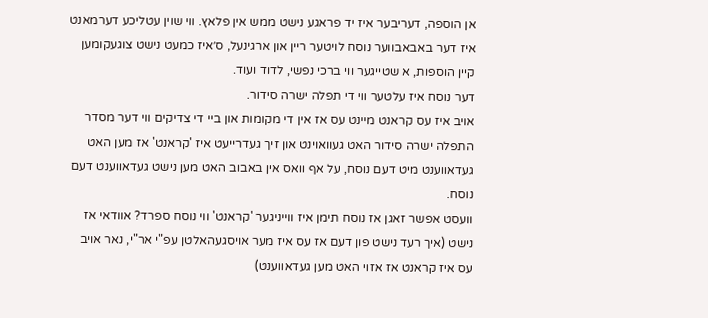אן הוספה, דעריבער איז יד פראגע נישט ממש אין פלאץ. ווי שוין עטליכע דערמאנט איז דער באבאבווער נוסח לויטער ריין און ארגינעל, ס׳איז כמעט נישט צוגעקומען קיין הוספות, א שטייגער ווי ברכי נפשי, לדוד ועוד.
דער נוסח איז עלטער ווי די תפלה ישרה סידור.
אויב איז עס קראנט מיינט עס אז אין די מקומות און ביי די צדיקים ווי דער מסדר התפלה ישרה סידור האט געוואוינט און זיך געדרייעט איז 'קראנט' אז מען האט געדאווענט מיט דעם נוסח, על אף וואס אין באבוב האט מען נישט געדאווענט דעם נוסח.
וועסט אפשר זאגן אז נוסח תימן איז ווייניגער 'קראנט' ווי נוסח ספרד? אוודאי אז נישט (איך רעד נישט פון דעם אז עס איז מער אויסגעהאלטן עפ"י אר"י, נאר אויב עס איז קראנט אז אזוי האט מען געדאווענט)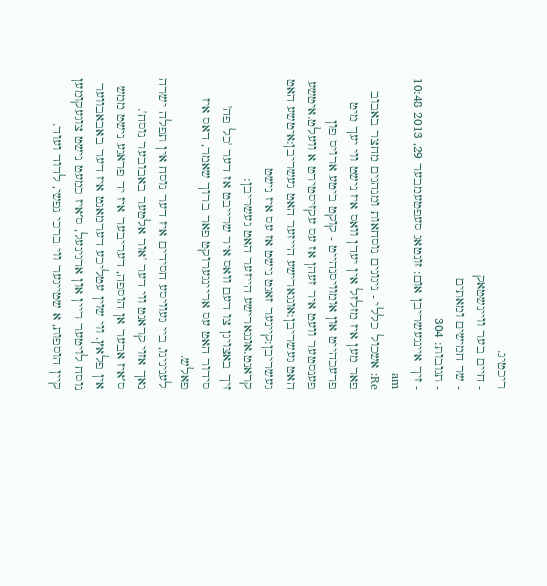ריכטיג.
- חיים בער וויינשטאק
- שר חמישים ומאתים
- תגובות: 304
- זיך איינגעשריבן אום: זונטאג סעפטעמבער 29, 2013 10:48 am
Re: אשכול כללי - ניגונים נוסחאות ומנהגים מחצר באבוב
פאר מען איז מזלזל אין יעדן וואס איז נישט ווי יעך מיט פרעכהייט און אומוויסנהייט - קוקט ביטע ארויס פון פענסטער וועט איר זעהן אז עס עקזיסטירט א וועלט.איטשע האט געשריבן:אונגארישע הייזער האט געשריבן:איטשע האט געשריבן:קיינער זאגט נישט אז עס איז נישט קראנט.אונגארישע הייזער האט געשריבן:
זיך באצויגן צו דעם וואס איר שרייבט אז דער 'כל פה' סידור האט עס אריינגערוקט פאר ברוך שאמר, דאס איז פאלש.
לענינינו, ביי געוויסע חסידים איז דער נוסח אין תפלה ישרה נאך אזוי קראנט ווי דער 'אור אלטער באבובער נוסח'.
ס׳איז אבער אן הוספה, דעריבער איז יד פראגע נישט ממש אין פלאץ. ווי שוין עטליכע דערמאנט איז דער באבאבווער נוסח לויטער ריין און ארגינעל, ס׳איז כמעט נישט צוגעקומען קיין הוספות, א שטייגער ווי ברכי נפשי, לדוד ועוד.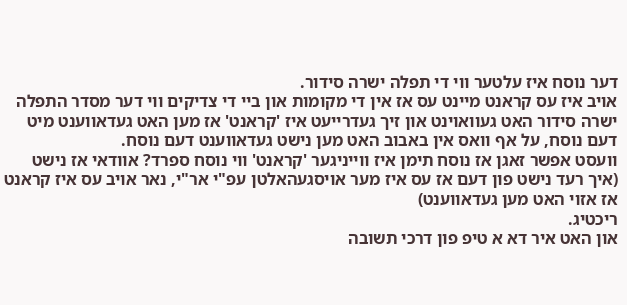דער נוסח איז עלטער ווי די תפלה ישרה סידור.
אויב איז עס קראנט מיינט עס אז אין די מקומות און ביי די צדיקים ווי דער מסדר התפלה ישרה סידור האט געוואוינט און זיך געדרייעט איז 'קראנט' אז מען האט געדאווענט מיט דעם נוסח, על אף וואס אין באבוב האט מען נישט געדאווענט דעם נוסח.
וועסט אפשר זאגן אז נוסח תימן איז ווייניגער 'קראנט' ווי נוסח ספרד? אוודאי אז נישט (איך רעד נישט פון דעם אז עס איז מער אויסגעהאלטן עפ"י אר"י, נאר אויב עס איז קראנט אז אזוי האט מען געדאווענט)
ריכטיג.
און האט איר דא א טיפ פון דרכי תשובה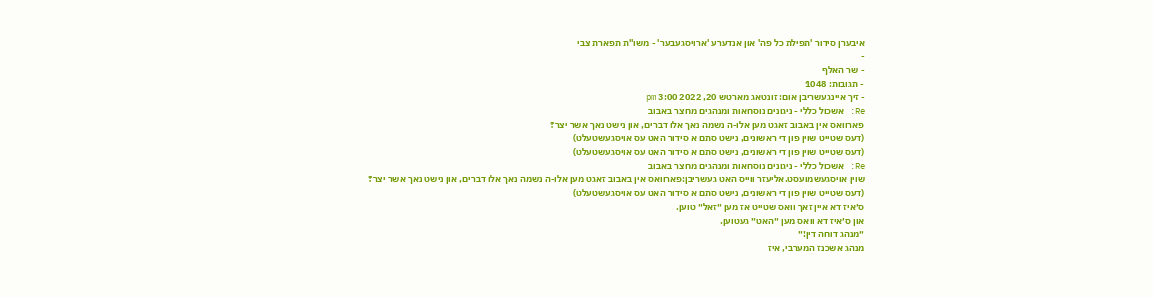איבערן סידור 'תפילת כל פה' און אנדערע 'ארויסגעבער' - משו"ת תפארת צבי
-
- שר האלף
- תגובות: 1048
- זיך איינגעשריבן אום: זונטאג מארטש 20, 2022 3:00 pm
Re: אשכול כללי - ניגונים נוסחאות ומנהגים מחצר באבוב
פארוואס אין באבוב זאגט מען אלו-ה נשמה נאך אלו דברים, און נישט נאך אשר יצר?
(דעס שטייט שוין פון די ראשונים, נישט סתם א סידור האט עס אויסגעשטעלט)
(דעס שטייט שוין פון די ראשונים, נישט סתם א סידור האט עס אויסגעשטעלט)
Re: אשכול כללי - ניגונים נוסחאות ומנהגים מחצר באבוב
שוין אויסגעשמועסט.אליעזר ווייס האט געשריבן:פארוואס אין באבוב זאגט מען אלו-ה נשמה נאך אלו דברים, און נישט נאך אשר יצר?
(דעס שטייט שוין פון די ראשונים, נישט סתם א סידור האט עס אויסגעשטעלט)
ס׳איז דא איין זאך וואס שטייט אז מען ״זאל״ טוען.
און ס׳איז דא וואס מען ״האט״ געטוען.
״מנהג דוחה דין!״
מנהג אשכנז המערבי, איז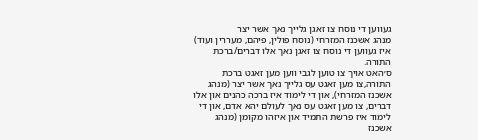געווען די נוסח צו זאגן גלייך נאך אשר יצר
מנהג אשכנז המזרחי (נוסח פולין, פיהם, מעררין ועוד) איז געווען די נוסח צו זאגן נאך אלו דברים/ברכת התורה.
ס׳האט אויך צו טוען לגבי ווען מען זאגט ברכת התורה,צו מען זאגט עס גלייך נאך אשר יצר (מנהג אשכנז המזרחי), און די לימוד איז ברכה כהנים און אלו דברים, צו מען זאגט עס נאך לעולם יהא אדם, און די לימוד איז פרשת התמיד און איזהו מקומן (מנהג אשכנז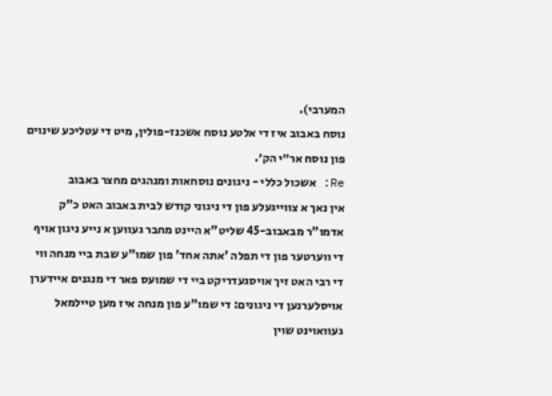המערבי).
נוסח באבוב איז די אלטע נוסח אשכנז-פולין, מיט די עטליכע שינוים פון נוסח אר״י הק׳.
Re: אשכול כללי - ניגונים נוסחאות ומנהגים מחצר באבוב
אין נאך א צווייגעלע פון די ניגוני קודש לבית באבוב האט כ"ק אדמו"ר מבאבוב-45 שליט"א היינט מחבר געווען א נייע ניגון אויף די ווערטער פון די תפלה 'אתה אחד' פון שמו"ע שבת ביי מנחה ווי די רבי האט זיך אויסגעדריקט ביי די שמועס פאר די מנגנים איידערן אויסלערנען די ניגונים: די שמו"ע פון מנחה איז מען טיילמאל געוואוינט שוין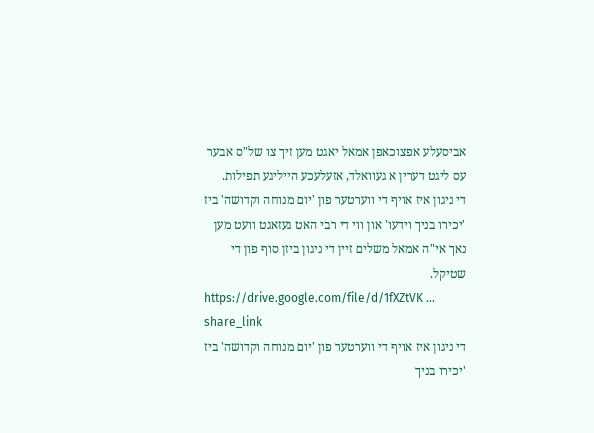אביסעלע אפצוכאפן אמאל יאגט מען זיך צו של"ס אבער עס ליגט דערין א געוואלד, אזעלעכע הייליגע תפילות.
די ניגון איז אויף די ווערטער פון 'יום מנוחה וקדושה' ביז 'יכירו בניך וידעו' און ווי די רבי האט געזאגט וועט מען נאך אי"ה אמאל משלים זיין די ניגון ביזן סוף פון די שטיקל.
https://drive.google.com/file/d/1fXZtVK ... share_link
די ניגון איז אויף די ווערטער פון 'יום מנוחה וקדושה' ביז 'יכירו בניך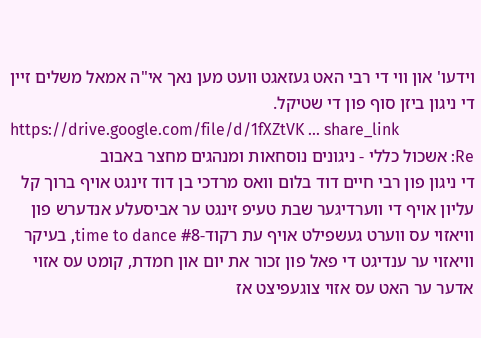וידעו' און ווי די רבי האט געזאגט וועט מען נאך אי"ה אמאל משלים זיין די ניגון ביזן סוף פון די שטיקל.
https://drive.google.com/file/d/1fXZtVK ... share_link
Re: אשכול כללי - ניגונים נוסחאות ומנהגים מחצר באבוב
די ניגון פון רבי חיים דוד בלום וואס מרדכי בן דוד זינגט אויף ברוך קל עליון אויף די ווערדיגער שבת טעיפ זינגט ער אביסעלע אנדערש פון וויאזוי עס ווערט געשפילט אויף עת רקוד-#8 time to dance, בעיקר וויאזוי ער ענדיגט די פאל פון זכור את יום און חמדת, קומט עס אזוי אדער ער האט עס אזוי צוגעפיצט אז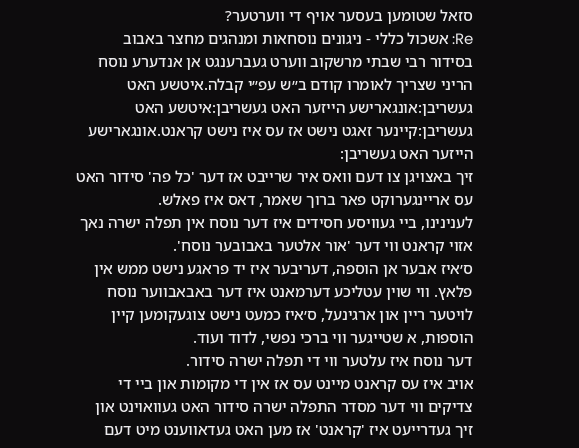סזאל שטומען בעסער אויף די ווערטער?
Re: אשכול כללי - ניגונים נוסחאות ומנהגים מחצר באבוב
בסידור רבי שבתי מרשקוב ווערט געברענגט אן אנדערע נוסח הריני שצריך לאומרו קודם ב״ש עפ״י קבלה.איטשע האט געשריבן:אונגארישע הייזער האט געשריבן:איטשע האט געשריבן:קיינער זאגט נישט אז עס איז נישט קראנט.אונגארישע הייזער האט געשריבן:
זיך באצויגן צו דעם וואס איר שרייבט אז דער 'כל פה' סידור האט עס אריינגערוקט פאר ברוך שאמר, דאס איז פאלש.
לענינינו, ביי געוויסע חסידים איז דער נוסח אין תפלה ישרה נאך אזוי קראנט ווי דער 'אור אלטער באבובער נוסח'.
ס׳איז אבער אן הוספה, דעריבער איז יד פראגע נישט ממש אין פלאץ. ווי שוין עטליכע דערמאנט איז דער באבאבווער נוסח לויטער ריין און ארגינעל, ס׳איז כמעט נישט צוגעקומען קיין הוספות, א שטייגער ווי ברכי נפשי, לדוד ועוד.
דער נוסח איז עלטער ווי די תפלה ישרה סידור.
אויב איז עס קראנט מיינט עס אז אין די מקומות און ביי די צדיקים ווי דער מסדר התפלה ישרה סידור האט געוואוינט און זיך געדרייעט איז 'קראנט' אז מען האט געדאווענט מיט דעם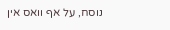נוסח, על אף וואס אין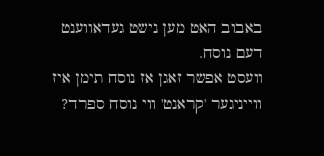באבוב האט מען נישט געדאווענט דעם נוסח.
וועסט אפשר זאגן אז נוסח תימן איז ווייניגער 'קראנט' ווי נוסח ספרד?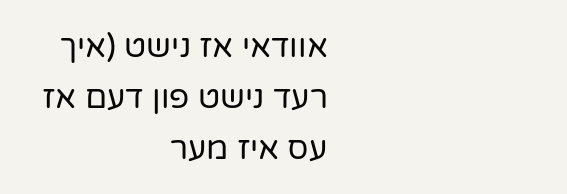אוודאי אז נישט (איך רעד נישט פון דעם אז עס איז מער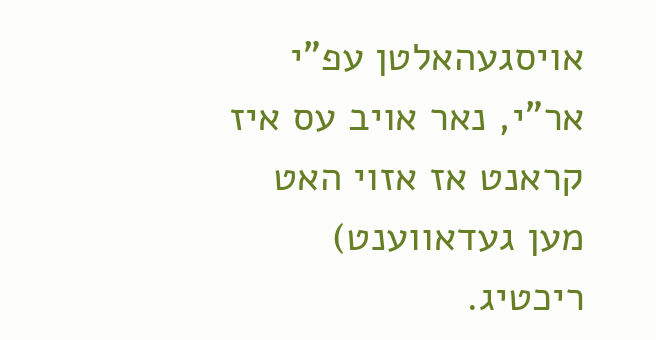אויסגעהאלטן עפ"י אר"י, נאר אויב עס איז קראנט אז אזוי האט מען געדאווענט)
ריכטיג.